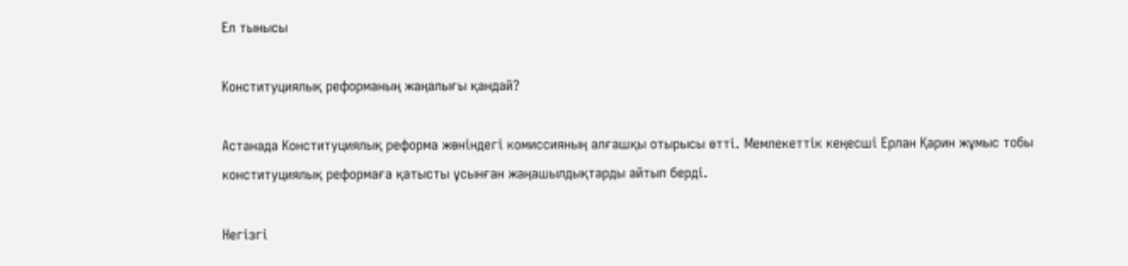Ел тынысы

Конституциялық реформаның жаңалығы қандай?

Астанада Конституциялық реформа жөніндегі комиссияның алғашқы отырысы өтті. Мемлекеттік кеңесші Ерлан Қарин жұмыс тобы конституциялық реформаға қатысты ұсынған жаңашылдықтарды айтып берді.

Негізгі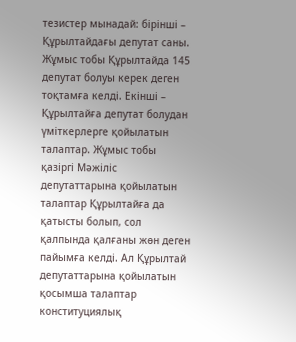тезистер мынадай: бірінші – Құрылтайдағы депутат саны. Жұмыс тобы Құрылтайда 145 депутат болуы керек деген тоқтамға келді. Екінші – Құрылтайға депутат болудан үміткерлерге қойылатын талаптар. Жұмыс тобы қазіргі Мәжіліс депутаттарына қойылатын талаптар Құрылтайға да қатысты болып, сол қалпында қалғаны жөн деген пайымға келді. Ал Құрылтай депутаттарына қойылатын қосымша талаптар конституциялық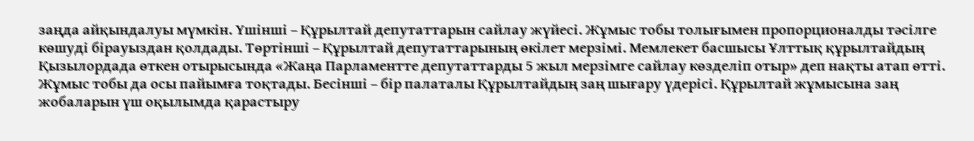заңда айқындалуы мүмкін. Үшінші – Құрылтай депутаттарын сайлау жүйесі. Жұмыс тобы толығымен пропорционалды тәсілге көшуді бірауыздан қолдады. Төртінші – Құрылтай депутаттарының өкілет мерзімі. Мемлекет басшысы Ұлттық құрылтайдың Қызылордада өткен отырысында «Жаңа Парламентте депутаттарды 5 жыл мерзімге сайлау көзделіп отыр» деп нақты атап өтті. Жұмыс тобы да осы пайымға тоқтады. Бесінші – бір палаталы Құрылтайдың заң шығару үдерісі. Құрылтай жұмысына заң жобаларын үш оқылымда қарастыру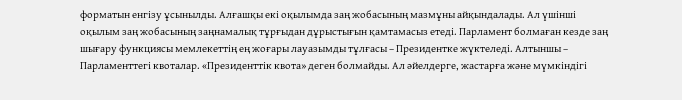форматын енгізу ұсынылды. Алғашқы екі оқылымда заң жобасының мазмұны айқындалады. Ал үшінші оқылым заң жобасының заңнамалық тұрғыдан дұрыстығын қамтамасыз етеді. Парламент болмаған кезде заң шығару функциясы мемлекеттің ең жоғары лауазымды тұлғасы – Президентке жүктеледі. Алтыншы – Парламенттегі квоталар. «Президенттік квота» деген болмайды. Ал әйелдерге, жастарға және мүмкіндігі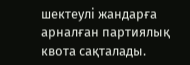шектеулі жандарға арналған партиялық квота сақталады.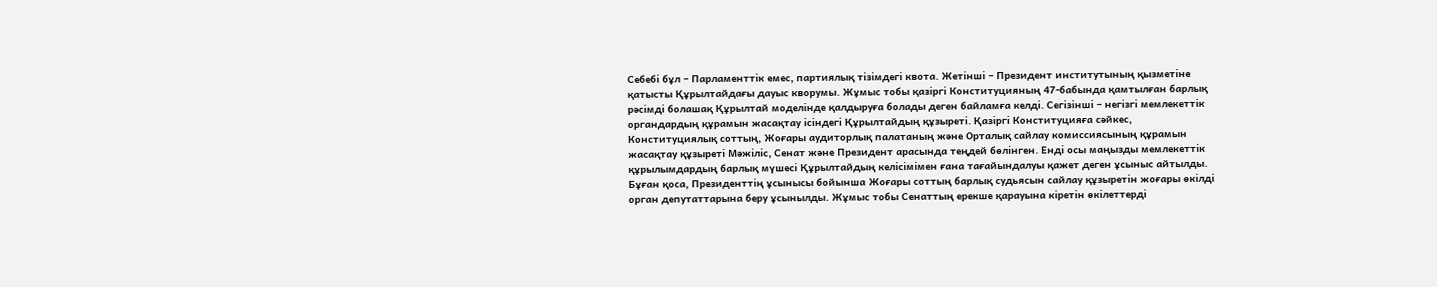Себебі бұл – Парламенттік емес, партиялық тізімдегі квота. Жетінші – Президент институтының қызметіне қатысты Құрылтайдағы дауыс кворумы. Жұмыс тобы қазіргі Конституцияның 47-бабында қамтылған барлық рәсімді болашақ Құрылтай моделінде қалдыруға болады деген байламға келді. Сегізінші – негізгі мемлекеттік органдардың құрамын жасақтау ісіндегі Құрылтайдың құзыреті. Қазіргі Конституцияға сәйкес, Конституциялық соттың, Жоғары аудиторлық палатаның және Орталық сайлау комиссиясының құрамын жасақтау құзыреті Мәжіліс, Сенат және Президент арасында теңдей бөлінген. Енді осы маңызды мемлекеттік құрылымдардың барлық мүшесі Құрылтайдың келісімімен ғана тағайындалуы қажет деген ұсыныс айтылды. Бұған қоса, Президенттің ұсынысы бойынша Жоғары соттың барлық судьясын сайлау құзыретін жоғары өкілді орган депутаттарына беру ұсынылды. Жұмыс тобы Сенаттың ерекше қарауына кіретін өкілеттерді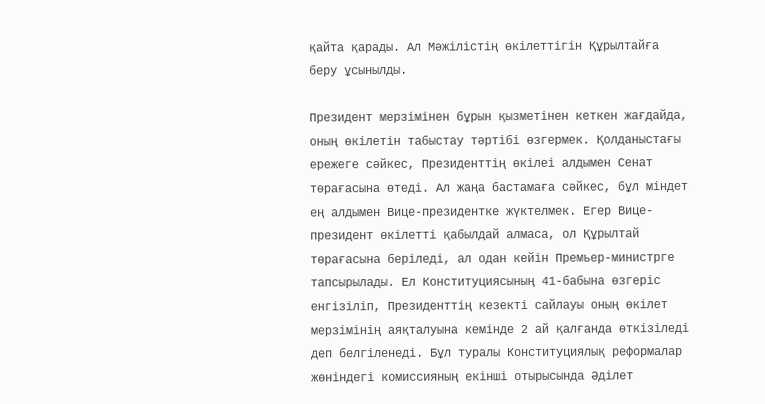қайта қарады. Ал Мәжілістің өкілеттігін Құрылтайға беру ұсынылды.

Президент мерзімінен бұрын қызметінен кеткен жағдайда, оның өкілетін табыстау тәртібі өзгермек. Қолданыстағы ережеге сәйкес, Президенттің өкілеі алдымен Сенат төрағасына өтеді. Ал жаңа бастамаға сәйкес, бұл міндет ең алдымен Вице-президентке жүктелмек. Егер Вице-президент өкілетті қабылдай алмаса, ол Құрылтай төрағасына беріледі, ал одан кейін Премьер-министрге тапсырылады. Ел Конституциясының 41-бабына өзгеріс енгізіліп, Президенттің кезекті сайлауы оның өкілет мерзімінің аяқталуына кемінде 2 ай қалғанда өткізіледі деп белгіленеді. Бұл туралы Конституциялық реформалар жөніндегі комиссияның екінші отырысында Әділет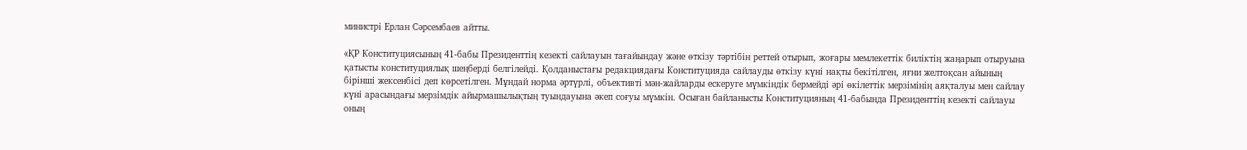министрі Ерлан Сәрсембаев айтты.

«ҚР Конституциясының 41-бабы Президенттің кезекті сайлауын тағайындау және өткізу тәртібін реттей отырып, жоғары мемлекеттік биліктің жаңарып отыруына қатысты конституциялық шеңберді белгілейді. Қолданыстағы редакциядағы Конституцияда сайлауды өткізу күні нақты бекітілген, яғни желтоқсан айының бірінші жексенбісі деп көрсетілген. Мұндай норма әртүрлі, объективті мән-жайларды ескеруге мүмкіндік бермейді әрі өкілеттік мерзімінің аяқталуы мен сайлау күні арасындағы мерзімдік айырмашылықтың туындауына әкеп соғуы мүмкін. Осыған байланысты Конституцияның 41-бабында Президенттің кезекті сайлауы оның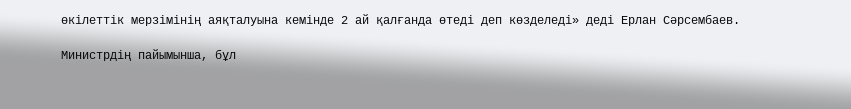өкілеттік мерзімінің аяқталуына кемінде 2 ай қалғанда өтеді деп көзделеді» деді Ерлан Сәрсембаев.

Министрдің пайымынша, бұл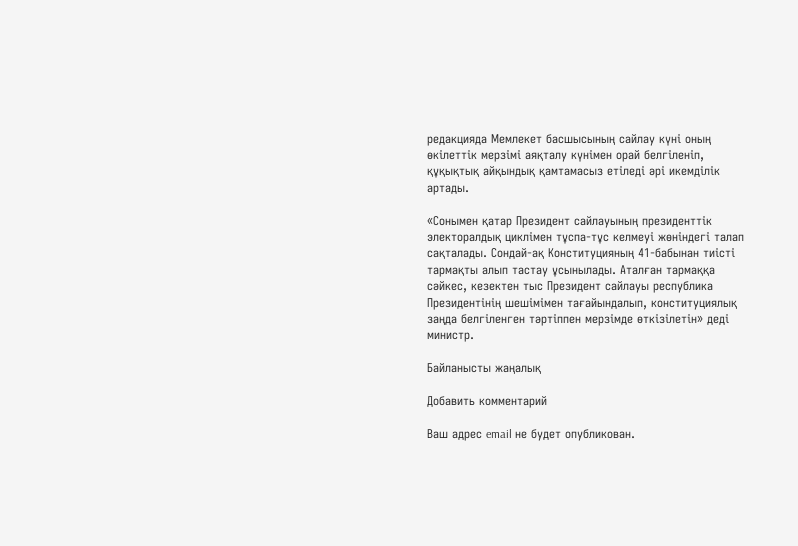редакцияда Мемлекет басшысының сайлау күні оның өкілеттік мерзімі аяқталу күнімен орай белгіленіп, құқықтық айқындық қамтамасыз етіледі әрі икемділік артады.

«Сонымен қатар Президент сайлауының президенттік электоралдық циклімен тұспа-тұс келмеуі жөніндегі талап сақталады. Сондай-ақ Конституцияның 41-бабынан тиісті тармақты алып тастау ұсынылады. Аталған тармаққа сәйкес, кезектен тыс Президент сайлауы республика Президентінің шешімімен тағайындалып, конституциялық заңда белгіленген тәртіппен мерзімде өткізілетін» деді министр.

Байланысты жаңалық

Добавить комментарий

Ваш адрес email не будет опубликован.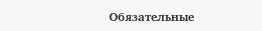Обязательные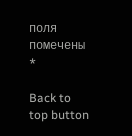поля помечены *

Back to top button